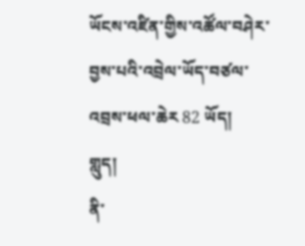ཡོངས་འཛིན་གྱིས་འཚོལ་བཤེར་བྱས་པའི་འབྲེལ་ཡོད་བཙལ་འབྲས་ཕལ་ཆེར 82 ཡོད།
གླུད།
ནི་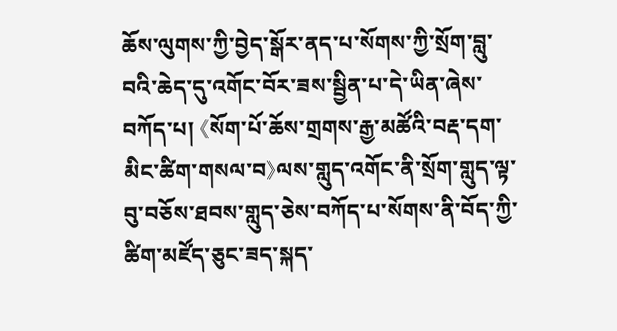ཆོས་ལུགས་ཀྱི་བྱེད་སྒོར་ནད་པ་སོགས་ཀྱི་སྲོག་བླུ་བའི་ཆེད་དུ་འགོང་བོར་ཟས་སྦྱིན་པ་དེ་ཡིན་ཞེས་བཀོད་པ། 《སོག་པོ་ཆོས་གྲགས་རྒྱ་མཚོའི་བརྡ་དག་མིང་ཚིག་གསལ་བ》ལས་གླུད་འགོང་ནི་སྲོག་གླུད་ལྟ་བུ་བཅོས་ཐབས་གླུད་ཅེས་བཀོད་པ་སོགས་ནི་བོད་ཀྱི་ཚིག་མཛོད་ཅུང་ཟད་སྐད་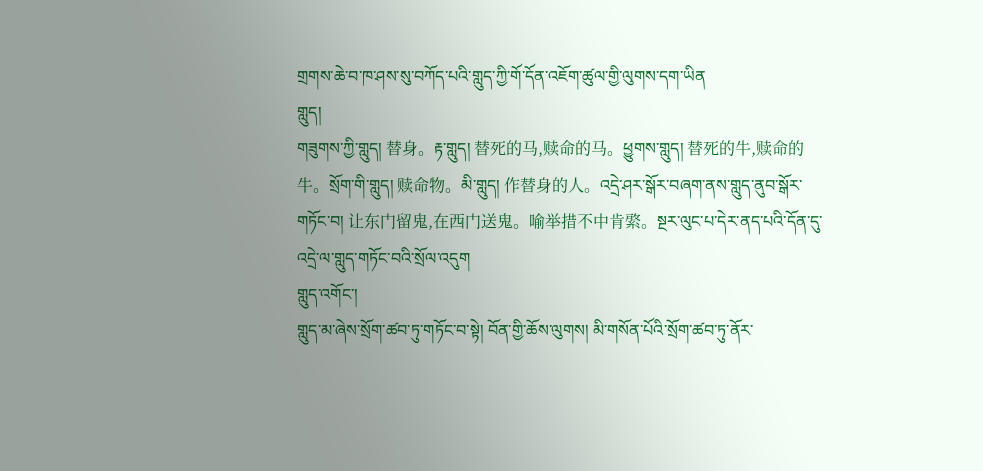གྲགས་ཆེ་བ་ཁ་ཤས་སུ་བཀོད་པའི་གླུད་ཀྱི་གོ་དོན་འཇོག་ཚུལ་གྱི་ལུགས་དག་ཡིན
གླུད།
གཟུགས་ཀྱི་གླུད། 替身。རྟ་གླུད། 替死的马,赎命的马。ཕྱུགས་གླུད། 替死的牛,赎命的牛。སྲོག་གི་གླུད། 赎命物。མི་གླུད། 作替身的人。འདྲེ་ཤར་སྒོར་བཞག་ནས་གླུད་ནུབ་སྒོར་གཏོང་བ། 让东门留鬼,在西门送鬼。喻举措不中肯綮。སྔར་ལུང་པ་དེར་ནད་པའི་དོན་དུ་འདྲེ་ལ་གླུད་གཏོང་བའི་སྲོལ་འདུག
གླུད་འགོང་།
གླུད་མ་ཞེས་སྲོག་ཚབ་ཏུ་གཏོང་བ་སྟེ། བོན་གྱི་ཆོས་ལུགས། མི་གསོན་པོའི་སྲོག་ཚབ་ཏུ་ནོར་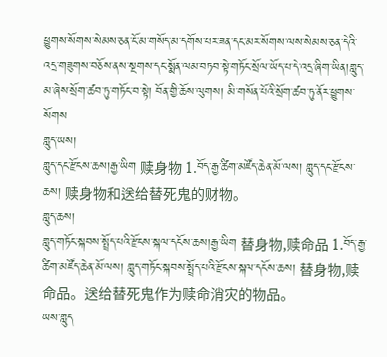ཕྱུགས་སོགས་སེམས་ཅན་ངོ་མ་གསོད་མ་དགོས་པར་ཟན་དང་མར་སོགས་ལས་སེམས་ཅན་དེའི་འདྲ་གཟུགས་བཅོས་ནས་སྔགས་དང་སྨོན་ལམ་བཏབ་སྟེ་གཏོང་སྲོལ་ཡོད་པ་དེ་འདྲ་ཞིག་ཡིན།གླུད་མ་ཞེས་སྲོག་ཚབ་ཏུ་གཏོང་བ་སྟེ། བོན་གྱི་ཆོས་ལུགས། མི་གསོན་པོའི་སྲོག་ཚབ་ཏུ་ནོར་ཕྱུགས་སོགས
གླུད་ཡས།
གླུད་དང་རྫོངས་ཆས།རྒྱ་ཡིག 赎身物 1.བོད་རྒྱ་ཚིག་མཛོད་ཆེན་མོ་ལས། གླུད་དང་རྫོངས་ཆས། 赎身物和送给替死鬼的财物。
གླུད་ཆས།
གླུད་གཏོང་སྐབས་སྤྲོད་པའི་རྫོངས་སྐལ་དངོས་ཆས།རྒྱ་ཡིག 替身物,赎命品 1.བོད་རྒྱ་ཚིག་མཛོད་ཆེན་མོ་ལས། གླུད་གཏོང་སྐབས་སྤྲོད་པའི་རྫོངས་སྐལ་དངོས་ཆས། 替身物,赎命品。送给替死鬼作为赎命消灾的物品。
ཡས་གླུད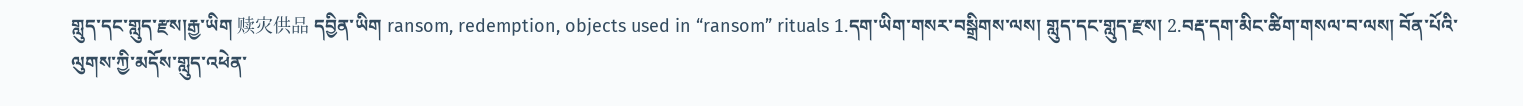གླུད་དང་གླུད་རྫས།རྒྱ་ཡིག 赎灾供品 དབྱིན་ཡིག ransom, redemption, objects used in “ransom” rituals 1.དག་ཡིག་གསར་བསྒྲིགས་ལས། གླུད་དང་གླུད་རྫས། 2.བརྡ་དག་མིང་ཚིག་གསལ་བ་ལས། བོན་པོའི་ལུགས་ཀྱི་མདོས་གླུད་འཕེན་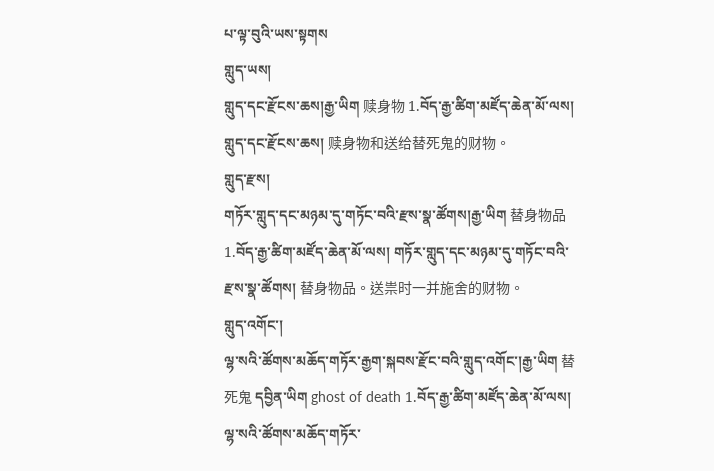པ་ལྟ་བུའི་ཡས་སྟགས
གླུད་ཡས།
གླུད་དང་རྫོངས་ཆས།རྒྱ་ཡིག 赎身物 1.བོད་རྒྱ་ཚིག་མཛོད་ཆེན་མོ་ལས། གླུད་དང་རྫོངས་ཆས། 赎身物和送给替死鬼的财物。
གླུད་རྫས།
གཏོར་གླུད་དང་མཉམ་དུ་གཏོང་བའི་རྫས་སྣ་ཚོགས།རྒྱ་ཡིག 替身物品 1.བོད་རྒྱ་ཚིག་མཛོད་ཆེན་མོ་ལས། གཏོར་གླུད་དང་མཉམ་དུ་གཏོང་བའི་རྫས་སྣ་ཚོགས། 替身物品。送祟时一并施舍的财物。
གླུད་འགོང་།
ལྷ་སའི་ཚོགས་མཆོད་གཏོར་རྒྱག་སྐབས་རྫོང་བའི་གླུད་འགོང་།རྒྱ་ཡིག 替死鬼 དབྱིན་ཡིག ghost of death 1.བོད་རྒྱ་ཚིག་མཛོད་ཆེན་མོ་ལས། ལྷ་སའི་ཚོགས་མཆོད་གཏོར་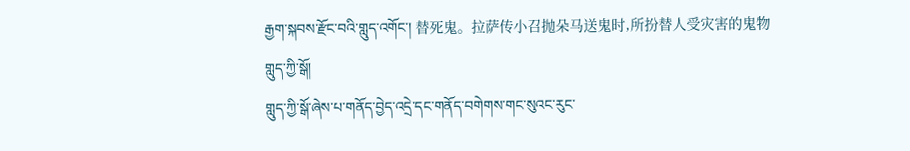རྒྱག་སྐབས་རྫོང་བའི་གླུད་འགོང་། 替死鬼。拉萨传小召抛朵马送鬼时,所扮替人受灾害的鬼物
གླུད་ཀྱི་སྒོ།
གླུད་ཀྱི་སྒོ་ཞེས་པ་གནོད་བྱེད་འདྲེ་དང་གནོད་བགེགས་གང་སུའང་རུང་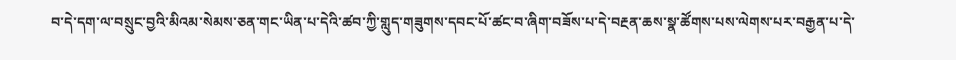བ་དེ་དག་ལ་བསྲུང་བྱའི་མིའམ་སེམས་ཅན་གང་ཡིན་པ་དེའི་ཚབ་ཀྱི་གླུད་གཟུགས་དབང་པོ་ཚང་བ་ཞིག་བཟོས་པ་དེ་བརྔན་ཆས་སྣ་ཚོགས་པས་ལེགས་པར་བརྒྱན་པ་དེ་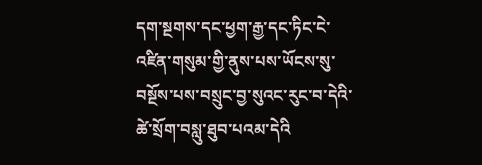དག་སྔགས་དང་ཕྱག་རྒྱ་དང་ཏིང་ངེ་འཛིན་གསུམ་གྱི་ནུས་པས་ཡོངས་སུ་བསྔོས་པས་བསྲུང་བྱ་སུའང་རུང་བ་དེའི་ཚེ་སྲོག་བསླུ་ཐུབ་པའམ་དེའི